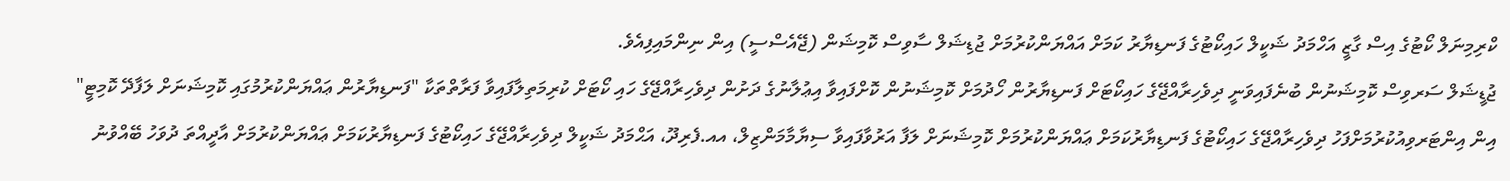ކްރިމިނަލް ކޯޓުގެ އިސް ގާޒީ އަހްމަދު ޝަކީލް ހައިކޯޓުގެ ފަނޑިޔާރު ކަމަށް އައްޔަންކުރުމަށް ޖުޑިޝަލް ސާވިސް ކޮމިޝަން (ޖޭއެސްސީ) އިން ނިންމައިފިއެވެ.
ޖުޑީޝަލް ސަރވިސް ކޮމިޝަނުން ބުނެފައިވަނީ ދިވެހިރާއްޖޭގެ ހައިކޯޓަށް ފަނޑިޔާރުން ހޯދުމަށް ކޮމިޝަނުން ކޮށްފައިވާ އިޢުލާނުގެ ދަށުން ދިވެހިރާއްޖޭގެ ހައި ކޯޓަށް ކުރިމަތިލާފައިވާ ފަރާތްތަކާ "ފަނޑިޔާރުން ޢައްޔަންކުރުމުގައި ކޮމިޝަނަށް ލަފާދޭ ކޮމިޓީ" އިން އިންޓަރވިއުކުރުމަށްފަހު ދިވެހިރާއްޖޭގެ ހައިކޯޓުގެ ފަނޑިޔާރުކަމަށް ޢައްޔަންކުރުމަށް ކޮމިޝަނަށް ލަފާ އަރުވާފައިވާ ސިޔާމާމަންޒިލް، އއ.ފެރިދޫ، އަޙްމަދު ޝަކީލް ދިވެހިރާއްޖޭގެ ހައިކޯޓުގެ ފަނޑިޔާރުކަމަށް ޢައްޔަންކުރުމަށް އާދީއްތަ ދުވަހު ބޭއްވުނު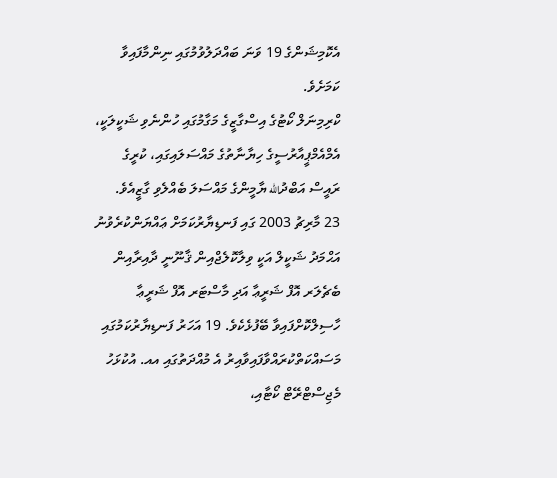އެކޮމިޝަންގެ 19 ވަނަ ބައްދަލުވުމުގައި ނިންމާފައިވާ ކަމަށެވެ.
ކްރިމިނަލް ކޯޓުގެ އިސްގާޒީގެ މަގާމުގައި ހުންނެވި ޝަކީލަކީ، އެމްއެމްޕީއާރުސީގެ ހިޔާނާތުގެ މައްސަލައިގައި، ކުރީގެ ރައީސް އަބްދުالله ޔާމީންގެ މައްސަލަ ބެއްލެވި ގާޒީއެވެ.
23 މާރިޗު 2003 ގައި ފަނޑިޔާރުކަމަށް ޢައްޔަންކުރެވުނު އަޙްމަދު ޝަކީލް އަކީ ވިލާކޮލެޖްއިން ޤާނޫނީ ދާއިރާއިން ބެޗެލަރ އޮފް ޝަރީޢާ އަދި މާސްޓަރ އޮފް ޝަރީޢާ ހާސިލްކޮށްފައިވާ ބޭފުޅެކެވެ. 19 އަހަރު ފަނޑިޔާރުކަމުގައި މަސައްކަތްކުރައްވާފައިވާއިރު އެ މުއްދަތުގައި އއ. އުކުޅަހު މެޖިސްޓްރޭޓް ކޯޓާއި،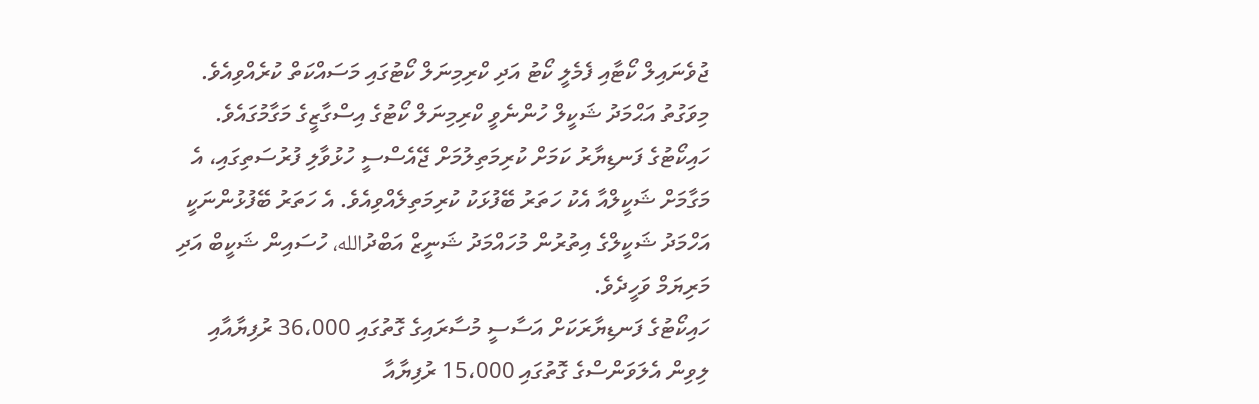ޖުވެނައިލް ކޯޓާއި ފެމެލީ ކޯޓު އަދި ކްރިމިނަލް ކޯޓުގައި މަސައްކަތް ކުރެއްވިއެވެ. މިވަގުތު އަޙްމަދު ޝަކީލް ހުންނެވީ ކްރިމިނަލް ކޯޓުގެ އިސްގާޒީގެ މަގާމުގައެވެ.
ހައިކޯޓުގެ ފަނޑިޔާރު ކަމަށް ކުރިމަތިލުމަށް ޖޭއެސްސީ ހުޅުވާލި ފުރުސަތިގައި، އެ މަގާމަށް ޝަކީލްއާ އެކު ހަތަރު ބޭފުޅަކު ކުރިމަތިލެއްވިއެވެ. އެ ހަތަރު ބޭފުޅުންނަކީ އަހްމަދު ޝަކީލްގެ އިތުރުން މުހައްމަދު ޝަނީޒް އަބްދުالله، ހުސައިން ޝަކީބް އަދި މަރިޔަމް ވަހީދެވެ.
ހައިކޯޓުގެ ފަނޑިޔާރަކަށް އަސާސީ މުސާރައިގެ ގޮތުގައި 36،000 ރުފިޔާއާއި ލިވިން އެލަވަންސްގެ ގޮތުގައި 15،000 ރުފިޔާއާ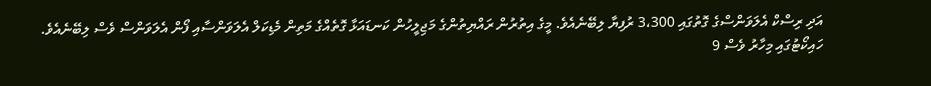އަދި ރިސްކް އެލަވަންސްގެ ގޮތުގައި 3،300 ރުފިޔާ ލިބޭނެއެވެ. މީގެ އިތުރުން ރައްޔިތުންގެ މަޖިލީހުން ކަނޑައަޅާ ގޮތެއްގެ މަތިން މެޑިކަލް އެލަވަންސާއި ފޯން އެލަވަންސް ވެސް ލިބޭނެއެވެ.
ހައިކޯޓުގައި މިހާރު ވެސް 9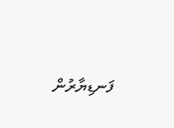ފަނޑިޔާރުން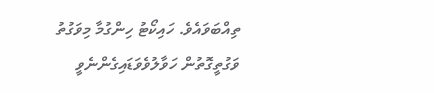ތިއްބަވައެވެ. ހައިކޯޓު ހިންގުމާ މިވަގުތު ވަގުތީގޮތުން ހަވާލުވެވަޑައިގެންނެވީ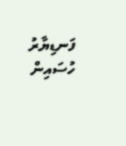ފަނޑިޔާރު ހުސައިން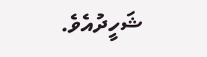ޝަހީދުއެވެ.